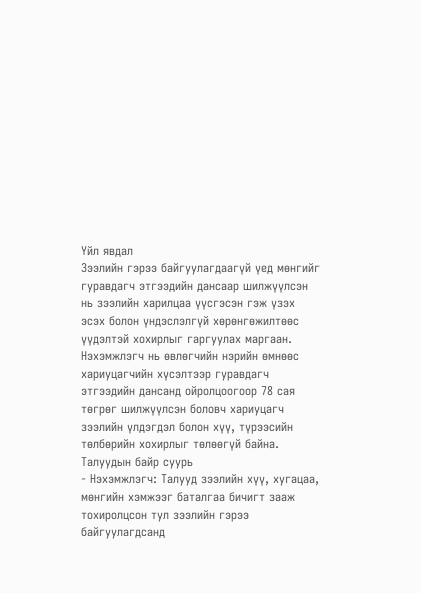Үйл явдал
Зээлийн гэрээ байгуулагдаагүй үед мөнгийг гуравдагч этгээдийн дансаар шилжүүлсэн нь зээлийн харилцаа үүсгэсэн гэж үзэх эсэх болон үндэслэлгүй хөрөнгөжилтөөс үүдэлтэй хохирлыг гаргуулах маргаан. Нэхэмжлэгч нь өвлөгчийн нэрийн өмнөөс хариуцагчийн хүсэлтээр гуравдагч этгээдийн дансанд ойролцоогоор 78 сая төгрөг шилжүүлсэн боловч хариуцагч зээлийн үлдэгдэл болон хүү, түрээсийн төлбөрийн хохирлыг төлөөгүй байна.
Талуудын байр суурь
- Нэхэмжлэгч: Талууд зээлийн хүү, хугацаа, мөнгийн хэмжээг баталгаа бичигт зааж тохиролцсон тул зээлийн гэрээ байгуулагдсанд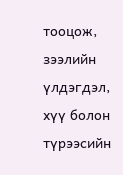тооцож, зээлийн үлдэгдэл, хүү болон түрээсийн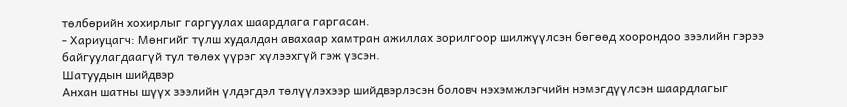төлбөрийн хохирлыг гаргуулах шаардлага гаргасан.
- Хариуцагч: Мөнгийг түлш худалдан авахаар хамтран ажиллах зорилгоор шилжүүлсэн бөгөөд хоорондоо зээлийн гэрээ байгуулагдаагүй тул төлөх үүрэг хүлээхгүй гэж үзсэн.
Шатуудын шийдвэр
Анхан шатны шүүх зээлийн үлдэгдэл төлүүлэхээр шийдвэрлэсэн боловч нэхэмжлэгчийн нэмэгдүүлсэн шаардлагыг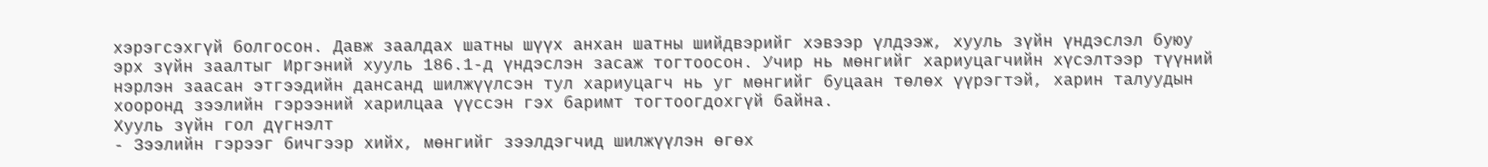хэрэгсэхгүй болгосон. Давж заалдах шатны шүүх анхан шатны шийдвэрийг хэвээр үлдээж, хууль зүйн үндэслэл буюу эрх зүйн заалтыг Иргэний хууль 186.1-д үндэслэн засаж тогтоосон. Учир нь мөнгийг хариуцагчийн хүсэлтээр түүний нэрлэн заасан этгээдийн дансанд шилжүүлсэн тул хариуцагч нь уг мөнгийг буцаан төлөх үүрэгтэй, харин талуудын хооронд зээлийн гэрээний харилцаа үүссэн гэх баримт тогтоогдохгүй байна.
Хууль зүйн гол дүгнэлт
- Зээлийн гэрээг бичгээр хийх, мөнгийг зээлдэгчид шилжүүлэн өгөх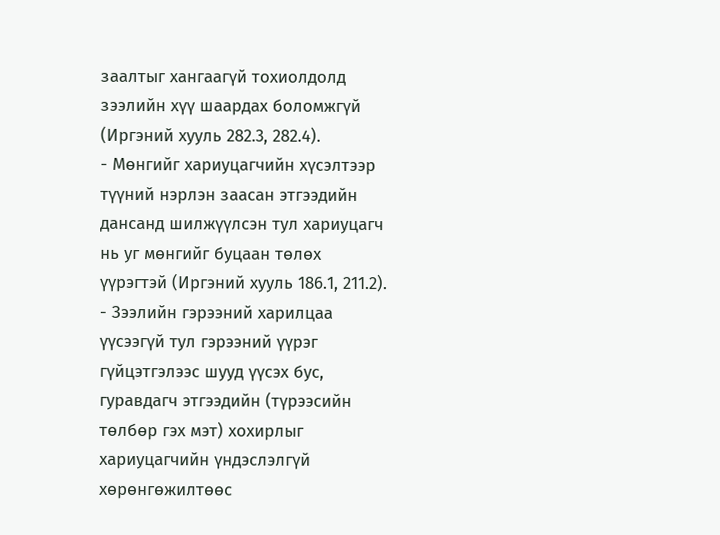заалтыг хангаагүй тохиолдолд зээлийн хүү шаардах боломжгүй (Иргэний хууль 282.3, 282.4).
- Мөнгийг хариуцагчийн хүсэлтээр түүний нэрлэн заасан этгээдийн дансанд шилжүүлсэн тул хариуцагч нь уг мөнгийг буцаан төлөх үүрэгтэй (Иргэний хууль 186.1, 211.2).
- Зээлийн гэрээний харилцаа үүсээгүй тул гэрээний үүрэг гүйцэтгэлээс шууд үүсэх бус, гуравдагч этгээдийн (түрээсийн төлбөр гэх мэт) хохирлыг хариуцагчийн үндэслэлгүй хөрөнгөжилтөөс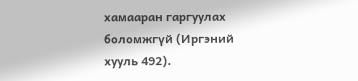хамааран гаргуулах боломжгүй (Иргэний хууль 492).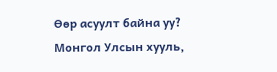Өөр асуулт байна уу?
Монгол Улсын хууль,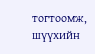тогтоомж, шүүхийн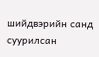шийдвэрийн санд суурилсан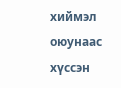хиймэл оюунаас хүссэн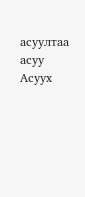асуултаа асуу
Асуух